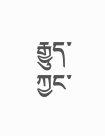རྒྱུད་ཀྱང་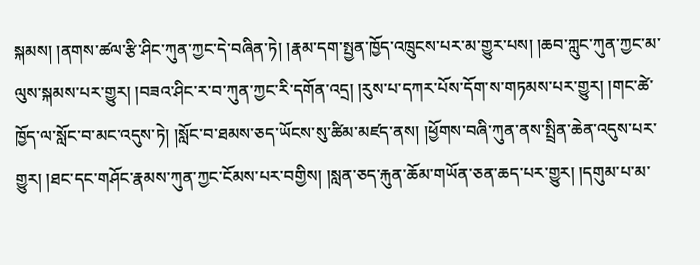སྐམས། །ནགས་ཚལ་རྩི་ཤིང་ཀུན་ཀྱང་དེ་བཞིན་ཏེ། །རྣམ་དག་སྤྱན་ཁྱོད་འཁྲུངས་པར་མ་གྱུར་པས། །ཆབ་ཀླུང་ཀུན་ཀྱང་མ་ལུས་སྐམས་པར་གྱུར། །བཟའ་ཤིང་ར་བ་ཀུན་ཀྱང་རི་དགོན་འདྲ། །རུས་པ་དཀར་པོས་དོག་ས་གཏམས་པར་གྱུར། །གང་ཚེ་ཁྱོད་ལ་སློང་བ་མང་འདུས་ཏེ། །སློང་བ་ཐམས་ཅད་ཡོངས་སུ་ཚིམ་མཛད་ནས། །ཕྱོགས་བཞི་ཀུན་ནས་སྤྲིན་ཆེན་འདུས་པར་གྱུར། །ཐང་དང་གཤོང་རྣམས་ཀུན་ཀྱང་ངོམས་པར་བགྱིས། །སླན་ཅད་རྐུན་ཆོམ་གཡོན་ཅན་ཆད་པར་གྱུར། །དགུམ་པ་མ་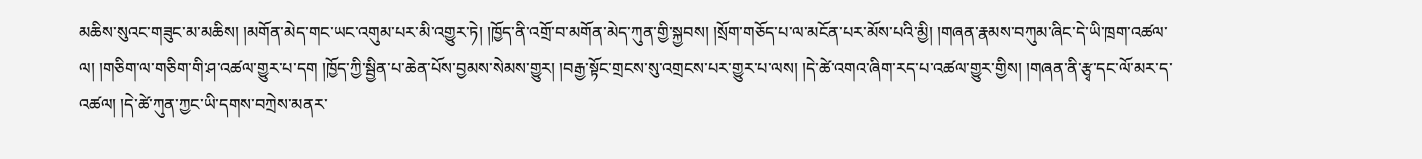མཆིས་སུའང་གཟུང་མ་མཆིས། །མགོན་མེད་གང་ཡང་འགུམ་པར་མི་འགྱུར་ཏེ། །ཁྱོད་ནི་འགྲོ་བ་མགོན་མེད་ཀུན་གྱི་སྐྱབས། །སྲོག་གཅོད་པ་ལ་མངོན་པར་མོས་པའི་མྱི། །གཞན་རྣམས་བཀུམ་ཞིང་དེ་ཡི་ཁྲག་འཚལ་ལ། །གཅིག་ལ་གཅིག་གི་ཤ་འཚལ་གྱུར་པ་དག །ཁྱོད་ཀྱི་སྦྱིན་པ་ཆེན་པོས་བྱམས་སེམས་གྱུར། །བརྒྱ་སྟོང་གྲངས་སུ་འགྲངས་པར་གྱུར་པ་ལས། །དེ་ཚེ་འགའ་ཞིག་རད་པ་འཚལ་གྱུར་གྱིས། །གཞན་ནི་རྩྭ་དང་ལོ་མར་ད་འཚལ། །དེ་ཚེ་ཀུན་ཀྱང་ཡི་དགས་བཀྲེས་མནར་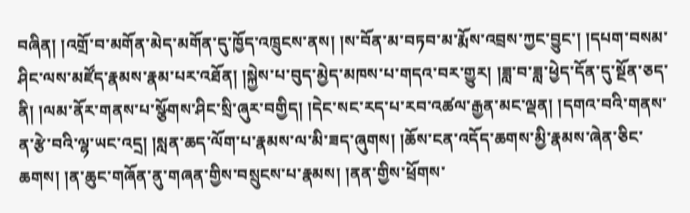བཞིན། །འགྲོ་བ་མགོན་མེད་མགོན་དུ་ཁྱོད་འཁྲུངས་ནས། །ས་བོན་མ་བཏབ་མ་རྨོས་འབྲས་ཀྱང་བྱུང་། །དཔག་བསམ་ཤིང་ལས་མཛོད་རྣམས་རྣམ་པར་འཐོན། །སྐྱེས་པ་བུད་མྱེད་མཁས་པ་གདའ་བར་གྱུར། །ཟླ་བ་ཟླ་ཕྱེད་དོན་དུ་སྔོན་ཅད་ནི། །ལམ་ནོར་གནས་པ་སྩོགས་ཤིང་སྲི་ཞུར་བགྱིད། །དེང་སང་རད་པ་རབ་འཚལ་རྒྱན་མང་ལྡན། །དགའ་བའི་གནས་ན་རྩེ་བའི་ལྷ་ཡང་འདྲ། །སླན་ཆད་ལོག་པ་རྣམས་ལ་མི་ཟད་ཞུགས། །ཆོས་ངན་འདོད་ཆགས་མྱི་རྣམས་ཞེན་ཅིང་ཆགས། །ན་ཆུང་གཞོན་ནུ་གཞན་གྱིས་བསྲུངས་པ་རྣམས། །ནན་གྱིས་ཕྲོགས་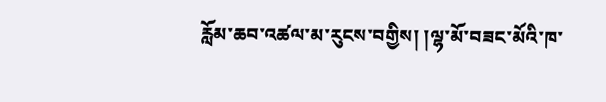རློམ་ཆབ་འཚལ་མ་རུངས་བགྱིས། །ལྷ་མོ་བཟང་མོའི་ཁ་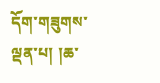དོག་གཟུགས་ལྡན་པ། །ཆ་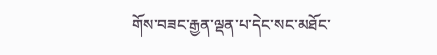གོས་བཟང་རྒྱན་ལྡན་པ་དེང་སང་མཐོང་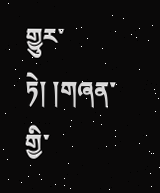གྱུར་ཏེ། །གཞན་གྱི་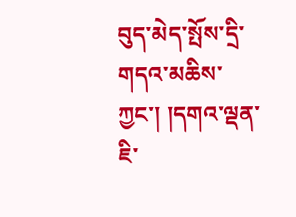བུད་མེད་སྤོས་དྲི་གདའ་མཆིས་ཀྱང་། །དགའ་ལྡན་ཇི་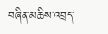བཞིན་མཆིས་འབྲད་